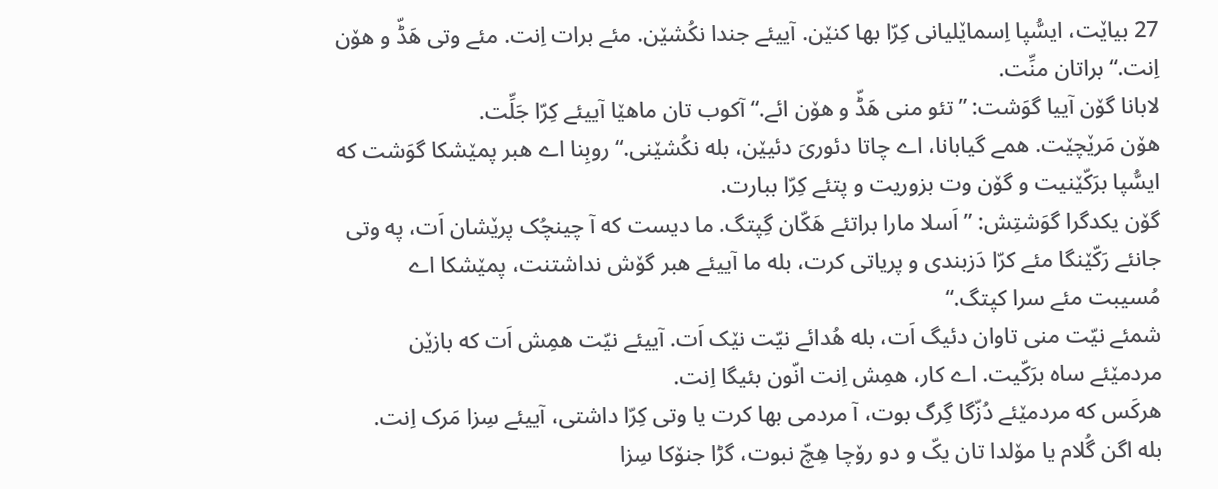27 بیاێت، ایسُّپا اِسماێلیانی کِرّا بها کنێن. آییئے جندا نکُشێن. مئے برات اِنت. مئے وتی هَڈّ و هۆن اِنت.“ براتان منِّت.
لابانا گۆن آییا گوَشت: ”تئو منی هَڈّ و هۆن ائے.“ آکوب تان ماهێا آییئے کِرّا جَلِّت.
هۆن مَرێچێت. همے گیابانا، اے چاتا دئوریَ دئیێن، بله نکُشێنی.“ روبِنا اے هبر پمێشکا گوَشت که ایسُّپا برَکّێنیت و گۆن وت بزوریت و پتئے کِرّا ببارت.
گۆن یکدگرا گوَشتِش: ”اَسلا مارا براتئے هَکّان گِپتگ. ما دیست که آ چینچُک پرێشان اَت، په وتی جانئے رَکّێنگا مئے کرّا دَزبندی و پریاتی کرت، بله ما آییئے هبر گۆش نداشتنت، پمێشکا اے مُسیبت مئے سرا کپتگ.“
شمئے نیّت منی تاوان دئیگ اَت، بله هُدائے نیّت نێک اَت. آییئے نیّت همِش اَت که بازێن مردمێئے ساه برَکّیت. اے کار، همِش اِنت انّون بئیگا اِنت.
هرکَس که مردمێئے دُزّگا گِرگ بوت، آ مردمی بها کرت یا وتی کِرّا داشتی، آییئے سِزا مَرک اِنت.
بله اگن گُلام یا مۆلدا تان یکّ و دو رۆچا هِچّ نبوت، گڑا جنۆکا سِزا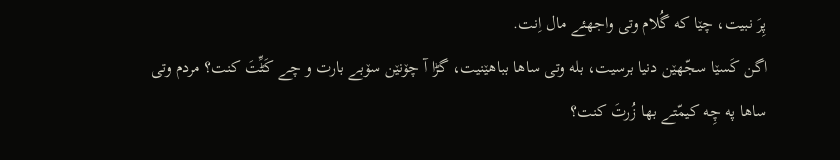پِرَ نبیت، چێا که گُلام وتی واجهئے مال اِنت.
اگن کَسێا سجّهێن دنیا برسیت، بله وتی ساها بباهێنیت، گڑا آ چۆنێن سۆبے بارت و چے کَٹِّتَ کنت؟ مردم وتی ساها په چِه کیمّتے بها زُرتَ کنت؟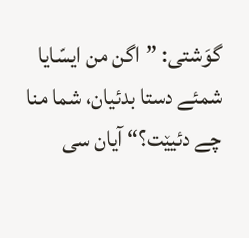گوَشتی: ”اگن من ایسّایا شمئے دستا بدئیان، شما منا چے دئیێت؟“ آیان سی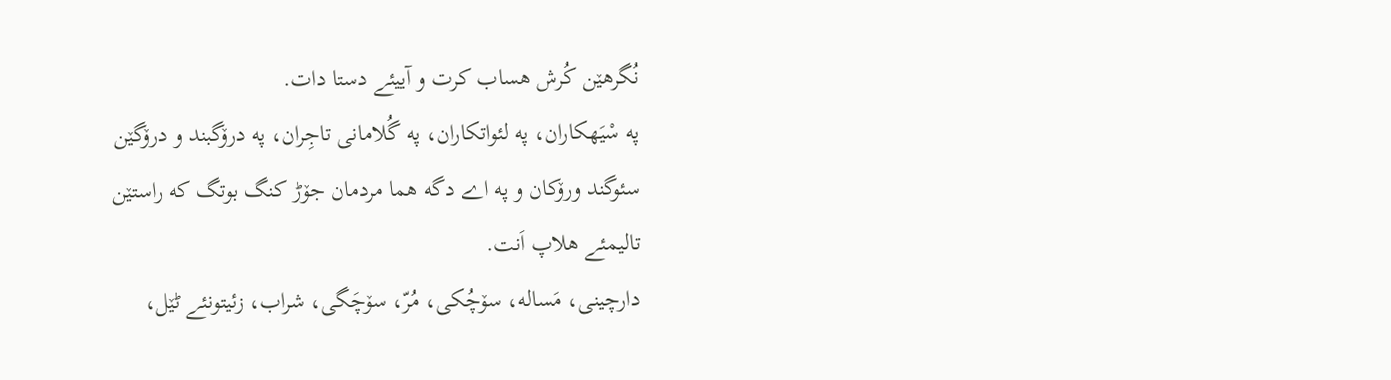نُگرهێن کُرش هساب کرت و آییئے دستا دات.
په سْیَهکاران، په لئواتکاران، په گُلامانی تاجِران، په درۆگبند و درۆگێن سئوگند ورۆکان و په اے دگه هما مردمان جۆڑ کنگ بوتگ که راستێن تالیمئے هلاپ اَنت.
دارچینی، مَساله، سۆچُکی، مُرّ، سۆچَگی، شراب، زئیتونئے ٹێل،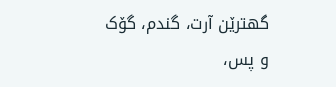گهترێن آرت، گندم، گۆک و پس،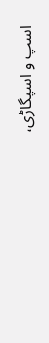اسپ و اسپگاڑی،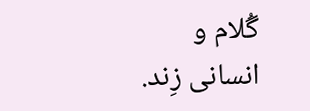گُلام و انسانی زِند.